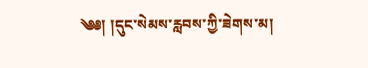༄༅། །དུང་སེམས་རླབས་ཀྱི་ཟེགས་མ།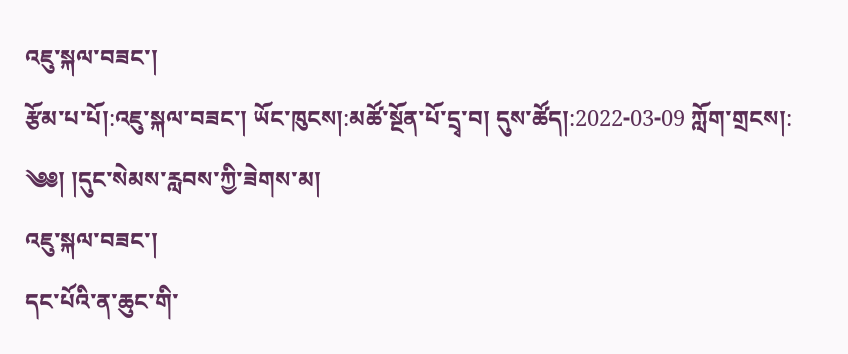འཇུ་སྐལ་བཟང་།
རྩོམ་པ་པོ།:འཇུ་སྐལ་བཟང་། ཡོང་ཁུངས།:མཚོ་སྔོན་པོ་དྲྭ་བ། དུས་ཚོད།:2022-03-09 ཀློག་གྲངས།:
༄༅། །དུང་སེམས་རླབས་ཀྱི་ཟེགས་མ།
འཇུ་སྐལ་བཟང་།
དང་པོའི་ན་ཆུང་གི་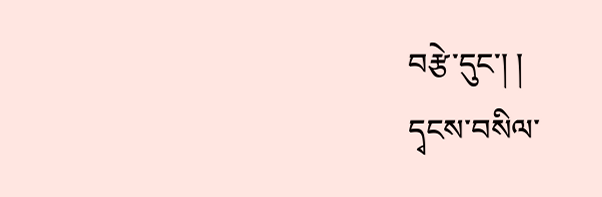བརྩེ་དུང་། །
དྭངས་བསིལ་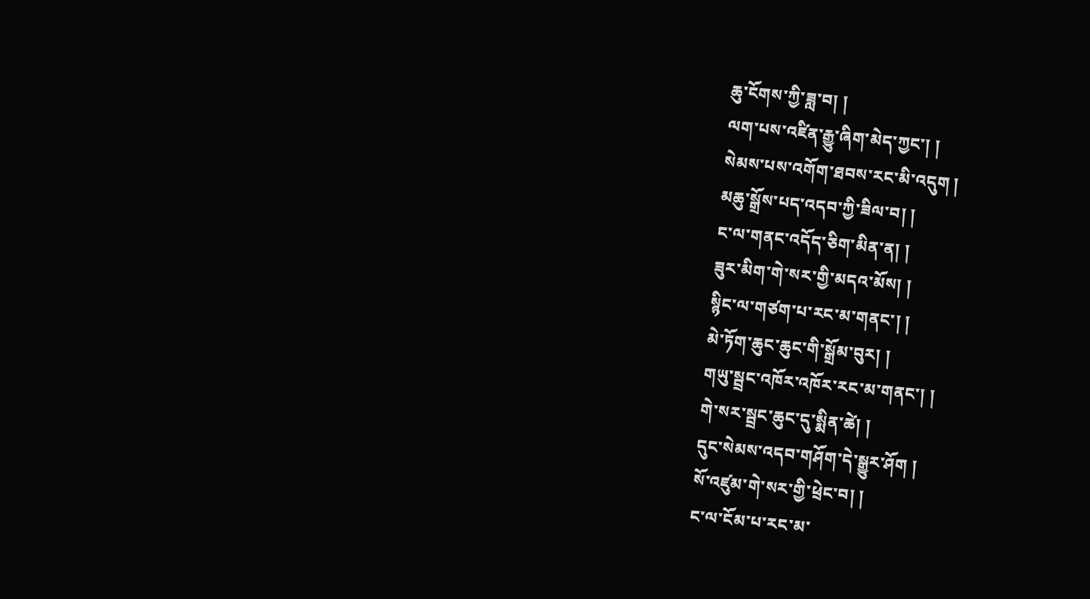ཆུ་ངོགས་ཀྱི་ཟླ་བ། །
ལག་པས་འཛིན་རྒྱུ་ཞིག་མེད་ཀྱང་། །
སེམས་པས་འགོག་ཐབས་རང་མི་འདུག །
མཆུ་སྒྲོས་པད་འདབ་ཀྱི་ཟིལ་བ། །
ང་ལ་གནང་འདོད་ཅིག་མིན་ན། །
ཟུར་མིག་གེ་སར་གྱི་མདའ་མོས། །
སྙིང་ལ་གཙག་པ་རང་མ་གནང་། །
མེ་ཏོག་ཆུང་ཆུང་གི་སྒྲོམ་བུར། །
གཡུ་སྦྲང་འཁོར་འཁོར་རང་མ་གནང་། །
གེ་སར་སྦྲང་ཆུང་དུ་སྨིན་ཚེ། །
དུང་སེམས་འདབ་གཤོག་དེ་སྒྱུར་ཤོག །
སོ་འཛུམ་གེ་སར་གྱི་ཕྲེང་བ། །
ང་ལ་ངོམ་པ་རང་མ་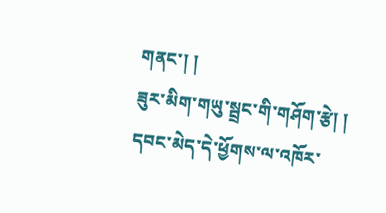གནང་། །
ཟུར་མིག་གཡུ་སྦྲང་གི་གཤོག་རྩེ། །
དབང་མེད་དེ་ཕྱོགས་ལ་འཁོར་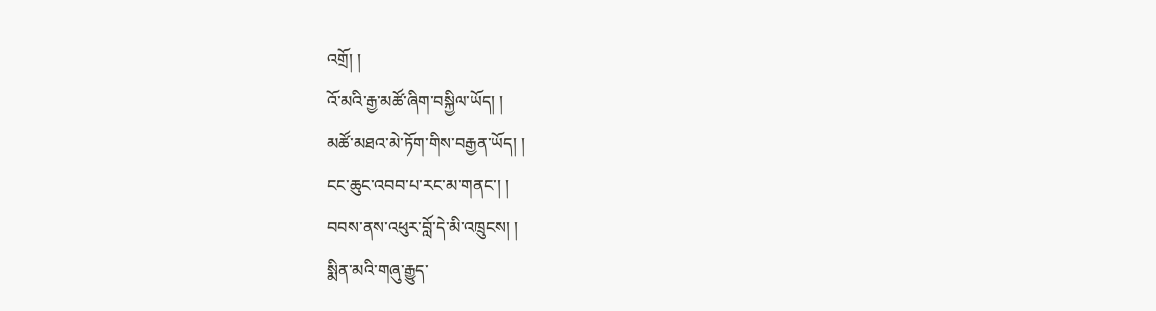འགྲོ། །
འོ་མའི་རྒྱ་མཚོ་ཞིག་བསྐྱིལ་ཡོད། །
མཚོ་མཐའ་མེ་ཏོག་གིས་བརྒྱན་ཡོད། །
ངང་ཆུང་འབབ་པ་རང་མ་གནང་། །
བབས་ནས་འཕུར་བློ་དེ་མི་འཁྲུངས། །
སྨིན་མའི་གཞུ་རྒྱུད་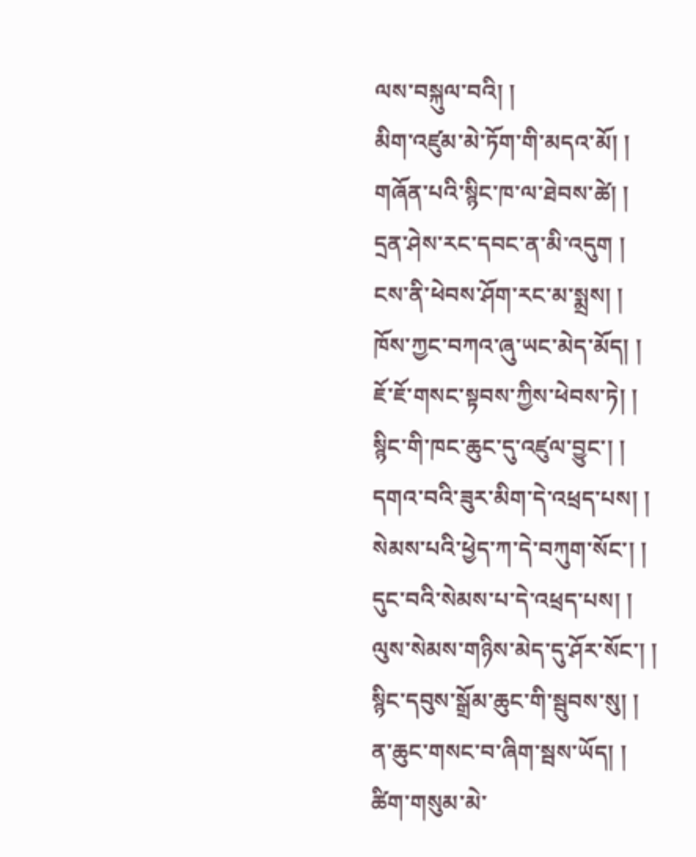ལས་བསྐུལ་བའི། །
མིག་འཛུམ་མེ་ཏོག་གི་མདའ་མོ། །
གཞོན་པའི་སྙིང་ཁ་ལ་ཐེབས་ཚེ། །
དྲན་ཤེས་རང་དབང་ན་མི་འདུག །
ངས་ནི་ཕེབས་ཤོག་རང་མ་སྨྲས། །
ཁོས་ཀྱང་བཀའ་ཞུ་ཡང་མེད་མོད། །
ཇོ་ཇོ་གསང་སྟབས་ཀྱིས་ཕེབས་ཏེ། །
སྙིང་གི་ཁང་ཆུང་དུ་འཛུལ་བྱུང་། །
དགའ་བའི་ཟུར་མིག་དེ་འཕྲད་པས། །
སེམས་པའི་ཕྱེད་ཀ་དེ་བཀུག་སོང་། །
དུང་བའི་སེམས་པ་དེ་འཕྲད་པས། །
ལུས་སེམས་གཉིས་མེད་དུ་ཤོར་སོང་། །
སྙིང་དབུས་སྒྲོམ་ཆུང་གི་སྦུབས་སུ། །
ན་ཆུང་གསང་བ་ཞིག་སྦས་ཡོད། །
ཚིག་གསུམ་མེ་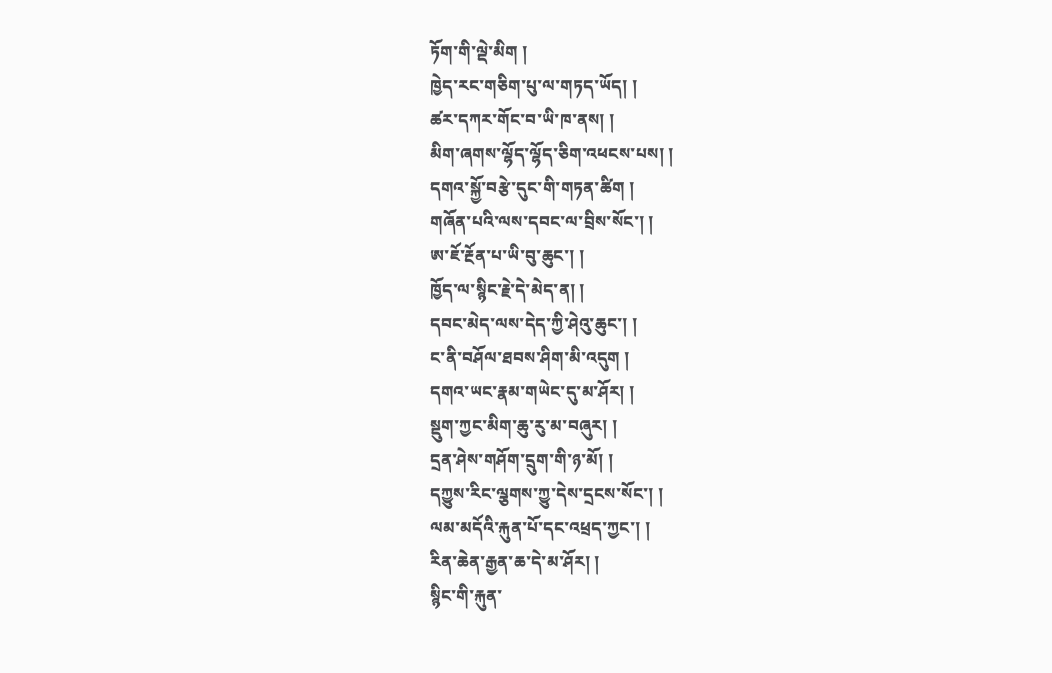ཏོག་གི་ལྡེ་མིག །
ཁྱེད་རང་གཅིག་པུ་ལ་གཏད་ཡོད། །
ཚར་དཀར་གོང་བ་ཡི་ཁ་ནས། །
མིག་ཞགས་ལྷོད་ལྷོད་ཅིག་འཕངས་པས། །
དགའ་སྐྱོ་བརྩེ་དུང་གི་གཏན་ཚིག །
གཞོན་པའི་ལས་དབང་ལ་བྲིས་སོང་། །
ཨ་ཇོ་རྔོན་པ་ཡི་བུ་ཆུང་། །
ཁྱོད་ལ་སྙིང་རྗེ་དེ་མེད་ན། །
དབང་མེད་ལས་དེད་ཀྱི་ཤེའུ་ཆུང་། །
ང་ནི་བཤོལ་ཐབས་ཤིག་མི་འདུག །
དགའ་ཡང་རྣམ་གཡེང་དུ་མ་ཤོར། །
སྡུག་ཀྱང་མིག་ཆུ་རུ་མ་བཞུར། །
དྲན་ཤེས་གཤོག་དྲུག་གི་ཉ་མོ། །
དཀྱུས་རིང་ལྕགས་ཀྱུ་དེས་དྲངས་སོང་། །
ལམ་མདོའི་རྐུན་པོ་དང་འཕྲད་ཀྱང་། །
རིན་ཆེན་རྒྱན་ཆ་དེ་མ་ཤོར། །
སྙིང་གི་རྐུན་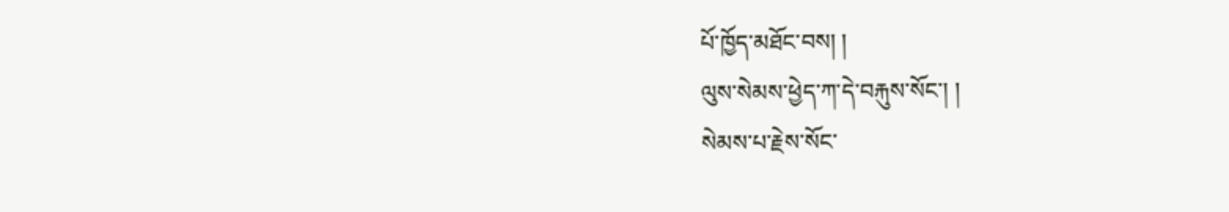པོ་ཁྱོད་མཐོང་བས། །
ལུས་སེམས་ཕྱེད་ཀ་དེ་བརྐུས་སོང་། །
སེམས་པ་རྗེས་སོང་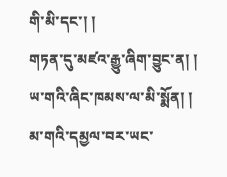གི་མི་དང་། །
གཏན་དུ་མཛའ་རྒྱུ་ཞིག་བྱུང་ན། །
ཡ་གའི་ཞིང་ཁམས་ལ་མི་སྨོན། །
མ་གའི་དམྱལ་བར་ཡང་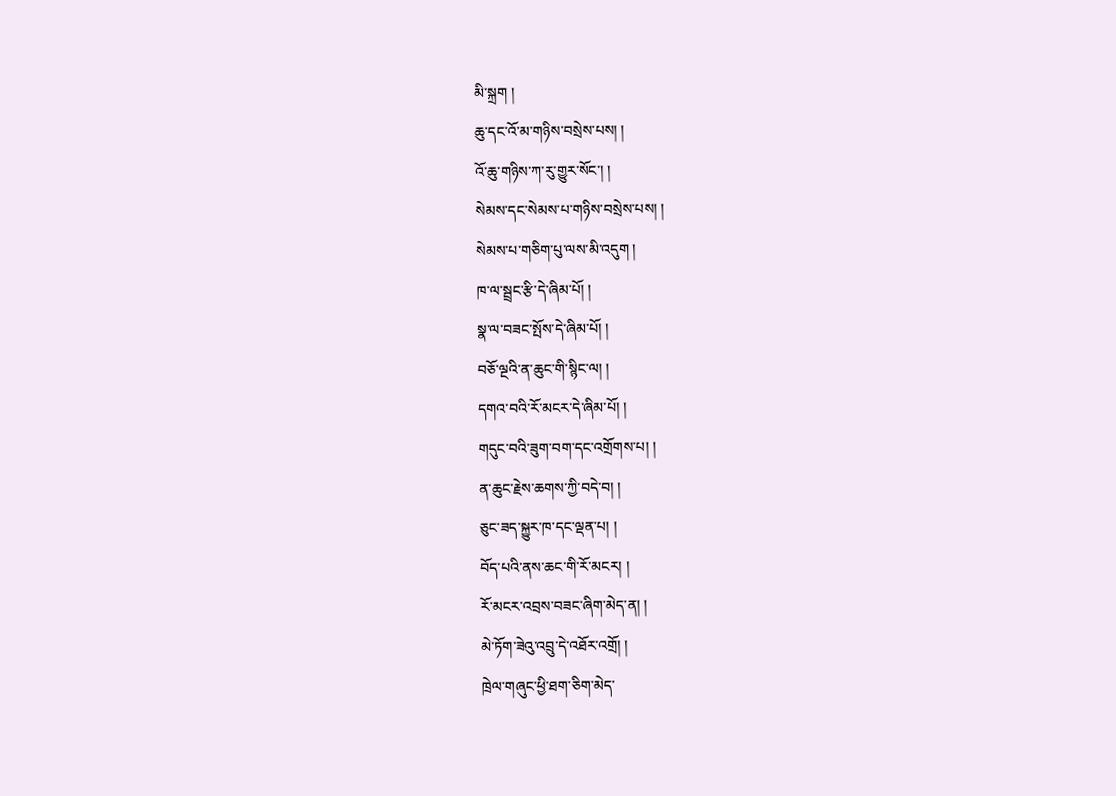མི་སྐྲག །
ཆུ་དང་འོ་མ་གཉིས་བསྲེས་པས། །
འོ་ཆུ་གཉིས་ཀ་རུ་གྱུར་སོང་། །
སེམས་དང་སེམས་པ་གཉིས་བསྲེས་པས། །
སེམས་པ་གཅིག་པུ་ལས་མི་འདུག །
ཁ་ལ་སྦྲང་རྩི་དེ་ཞིམ་པོ། །
སྣ་ལ་བཟང་སྤོས་དེ་ཞིམ་པོ། །
བཅོ་ལྔའི་ན་ཆུང་གི་སྙིང་ལ། །
དགའ་བའི་རོ་མངར་དེ་ཞིམ་པོ། །
གདུང་བའི་ཟུག་བག་དང་འགྲོགས་པ། །
ན་ཆུང་རྗེས་ཆགས་ཀྱི་བདེ་བ། །
ཅུང་ཟད་སྐྱུར་ཁ་དང་ལྡན་པ། །
བོད་པའི་ནས་ཆང་གི་རོ་མངར། །
རོ་མངར་འབྲས་བཟང་ཞིག་མེད་ན། །
མེ་ཏོག་ཟེའུ་འབྲུ་དེ་འཐོར་འགྲོ། །
ཁྲེལ་གཞུང་ཕྱི་ཐག་ཅིག་མེད་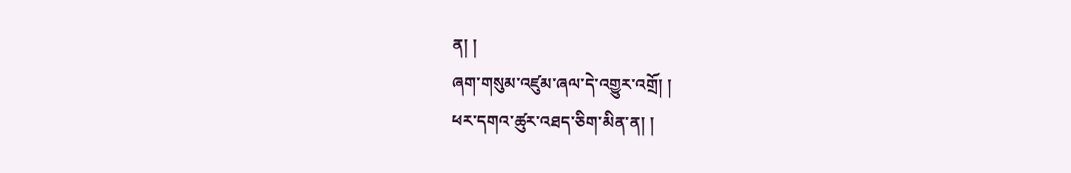ན། །
ཞག་གསུམ་འཛུམ་ཞལ་དེ་འགྱུར་འགྲོ། །
ཕར་དགའ་ཚུར་འཐད་ཅིག་མིན་ན། །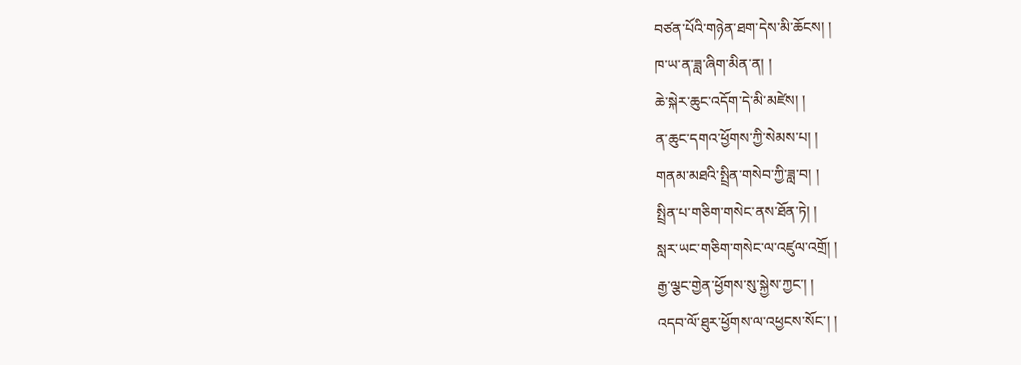བཙན་པོའི་གཉེན་ཐག་དེས་མི་ཆོངས། །
ཁ་ཡ་ན་ཟླ་ཞིག་མིན་ན། །
ཆེ་སྐེར་ཆུང་འདོག་དེ་མི་མཛེས། །
ན་ཆུང་དགའ་ཕྱོགས་ཀྱི་སེམས་པ། །
གནམ་མཐའི་སྤྲིན་གསེབ་ཀྱི་ཟླ་བ། །
སྤྲིན་པ་གཅིག་གསེང་ནས་ཐོན་ཏེ། །
སླར་ཡང་གཅིག་གསེང་ལ་འཛུལ་འགྲོ། །
རྒྱ་ལྕང་གྱེན་ཕྱོགས་སུ་སྐྱེས་ཀྱང་། །
འདབ་ལོ་ཐུར་ཕྱོགས་ལ་འཕྱངས་སོང་། །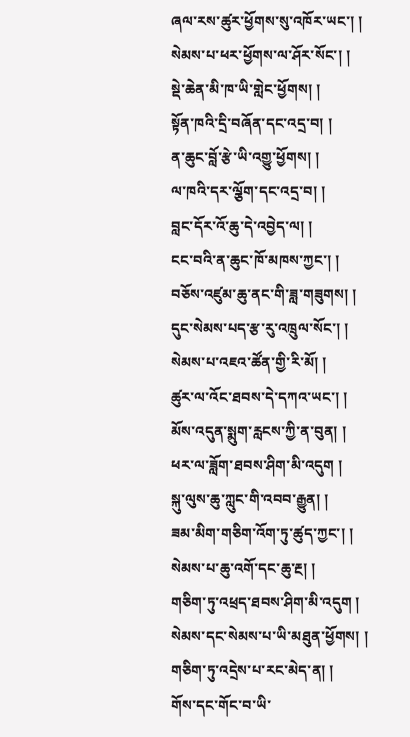ཞལ་རས་ཚུར་ཕྱོགས་སུ་འཁོར་ཡང་། །
སེམས་པ་ཕར་ཕྱོགས་ལ་ཤོར་སོང་། །
སྡེ་ཆེན་མི་ཁ་ཡི་གླེང་ཕྱོགས། །
སྟོན་ཁའི་དྲི་བཞོན་དང་འདྲ་བ། །
ན་ཆུང་བློ་རྩེ་ཡི་འགྱུ་ཕྱོགས། །
ལ་ཁའི་དར་ལྕོག་དང་འདྲ་བ། །
བླང་དོར་འོ་ཆུ་དེ་འབྱེད་ལ། །
ངང་བའི་ན་ཆུང་ཁོ་མཁས་ཀྱང་། །
བཅོས་འཛུམ་ཆུ་ནང་གི་ཟླ་གཟུགས། །
དུང་སེམས་པད་རྩ་རུ་འཁྲུལ་སོང་། །
སེམས་པ་འཇའ་ཚོན་གྱི་རི་མོ། །
ཚུར་ལ་འོང་ཐབས་དེ་དཀའ་ཡང་། །
མོས་འདུན་སྨུག་རླངས་ཀྱི་ན་བུན། །
ཕར་ལ་ཟློག་ཐབས་ཤིག་མི་འདུག །
སྐུ་ལུས་ཆུ་ཀླུང་གི་འབབ་རྒྱུན། །
ཟམ་མིག་གཅིག་འོག་ཏུ་ཚུད་ཀྱང་། །
སེམས་པ་ཆུ་འགོ་དང་ཆུ་རྔ། །
གཅིག་ཏུ་འཕྲད་ཐབས་ཤིག་མི་འདུག །
སེམས་དང་སེམས་པ་ཡི་མཐུན་ཕྱོགས། །
གཅིག་ཏུ་འདྲེས་པ་རང་མེད་ན། །
གོས་དང་གོང་བ་ཡི་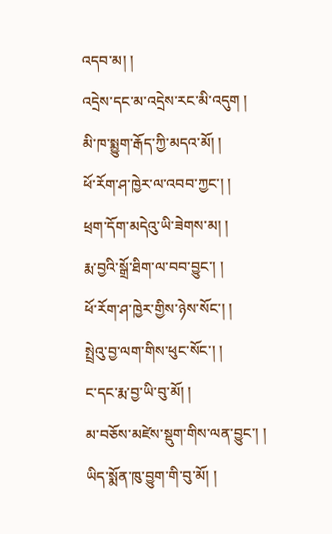འདབ་མ། །
འདྲེས་དང་མ་འདྲེས་རང་མི་འདུག །
མི་ཁ་སྨྱུག་རྒོད་ཀྱི་མདའ་མོ། །
ཕོ་རོག་ཤ་ཁྱེར་ལ་འབབ་ཀྱང་། །
ཕྲག་དོག་མདེའུ་ཡི་ཟེགས་མ། །
རྨ་བྱའི་སྒྲོ་ཐིག་ལ་བབ་བྱུང་། །
ཕོ་རོག་ཤ་ཁྱེར་གྱིས་ཉེས་སོང་། །
སྤྲེའུ་བྱ་ལག་གིས་ཕུང་སོང་། །
ང་དང་རྨ་བྱ་ཡི་བུ་མོ། །
མ་བཅོས་མཛེས་སྡུག་གིས་ལན་བྱུང་། །
ཡིད་སྨོན་ཁུ་བྱུག་གི་བུ་མོ། །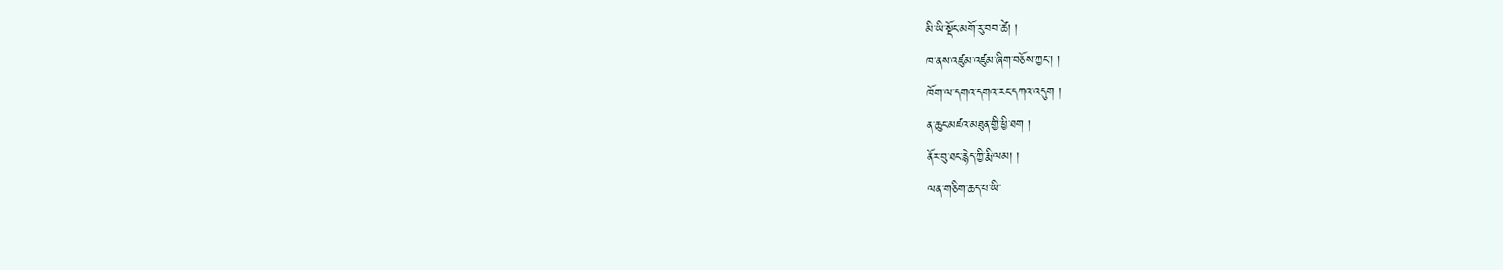མི་ཡི་སྡོང་མགོ་རུ་བབ་ཚེ། །
ཁ་ནས་འཛུམ་འཛུམ་ཞིག་བཅོས་ཀྱང་། །
ཁོག་ལ་དགའ་དགའ་རང་དཀའ་འདུག །
ན་ཆུང་མཛའ་མཐུན་གྱི་ཕྱི་ཐག །
ནོར་བུ་ཐང་རྙེད་ཀྱི་རྨི་ལམ། །
ལན་གཅིག་ཆད་པ་ཡི་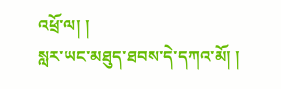འཕྲོ་ལ། །
སླར་ཡང་མཐུད་ཐབས་དེ་དཀའ་མོ། །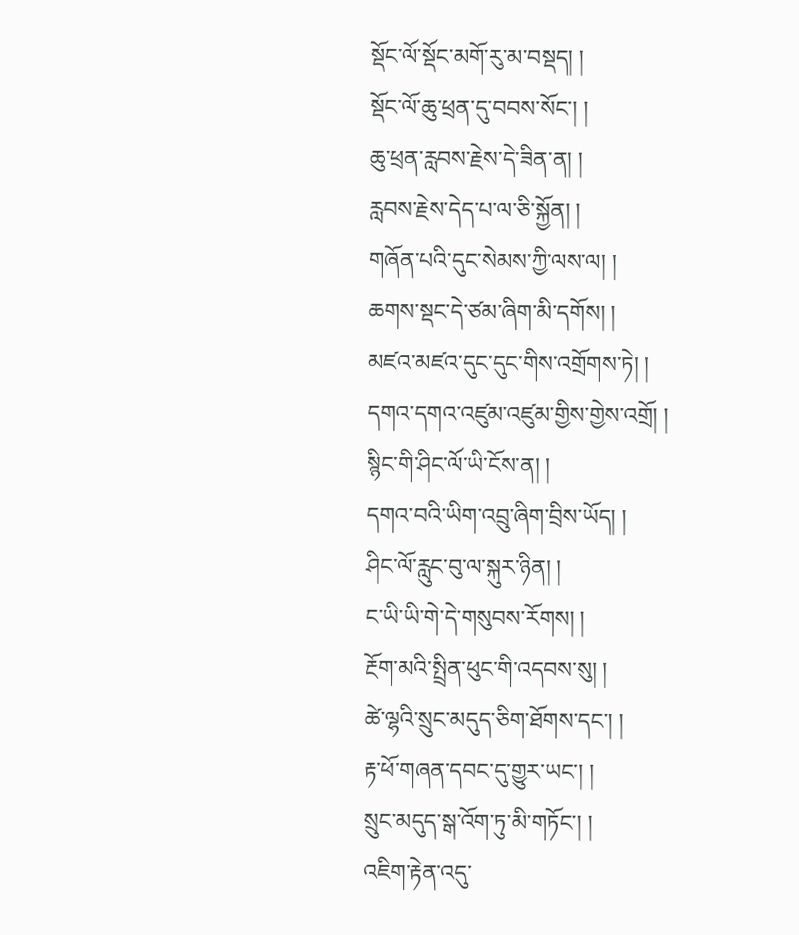སྡོང་ལོ་སྡོང་མགོ་རུ་མ་བསྡད། །
སྡོང་ལོ་ཆུ་ཕྲན་དུ་བབས་སོང་། །
ཆུ་ཕྲན་རླབས་རྗེས་དེ་ཟིན་ན། །
རླབས་རྗེས་དེད་པ་ལ་ཅི་སྐྱོན། །
གཞོན་པའི་དུང་སེམས་ཀྱི་ལས་ལ། །
ཆགས་སྡང་དེ་ཙམ་ཞིག་མི་དགོས། །
མཛའ་མཛའ་དུང་དུང་གིས་འགྲོགས་ཏེ། །
དགའ་དགའ་འཛུམ་འཛུམ་གྱིས་གྱེས་འགྲོ། །
སྙིང་གི་ཤིང་ལོ་ཡི་ངོས་ན། །
དགའ་བའི་ཡིག་འབྲུ་ཞིག་བྲིས་ཡོད། །
ཤིང་ལོ་རླུང་བུ་ལ་སྐུར་ཉིན། །
ང་ཡི་ཡི་གེ་དེ་གསུབས་རོགས། །
རྔོག་མའི་སྤྲིན་ཕུང་གི་འདབས་སུ། །
ཚེ་ལྷའི་སྲུང་མདུད་ཅིག་ཐོགས་དང་། །
རྟ་ཕོ་གཞན་དབང་དུ་གྱུར་ཡང་། །
སྲུང་མདུད་སྒ་འོག་ཏུ་མི་གཏོང་། །
འཇིག་རྟེན་འདུ་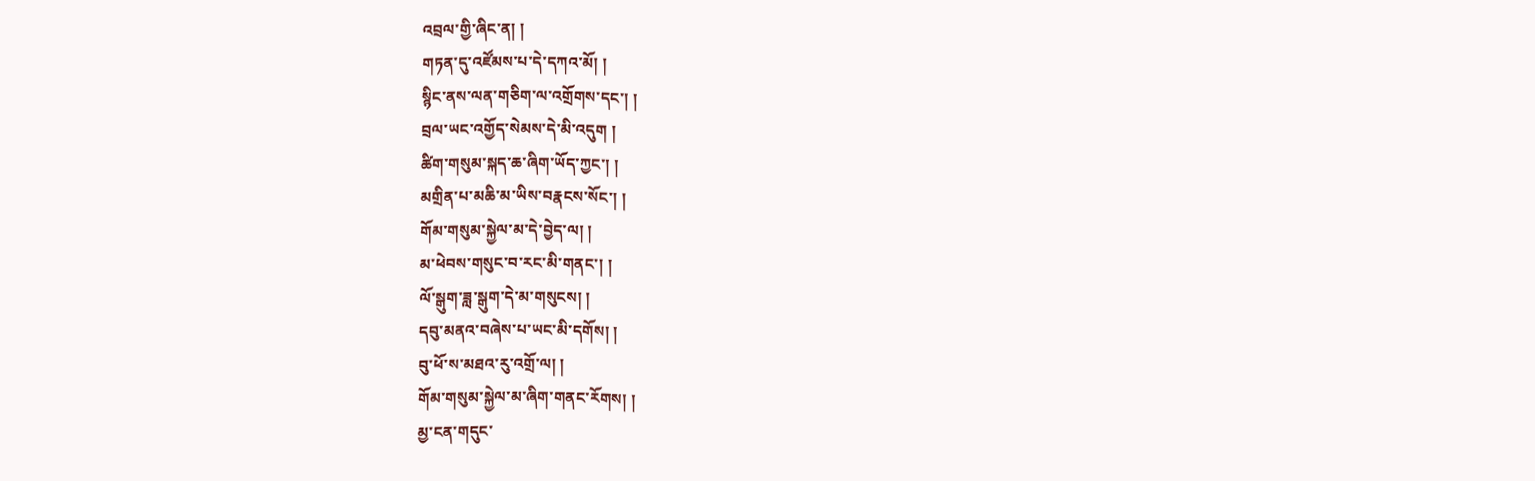འབྲལ་གྱི་ཞིང་ན། །
གཏན་དུ་འཛོམས་པ་དེ་དཀའ་མོ། །
སྙིང་ནས་ལན་གཅིག་ལ་འགྲོགས་དང་། །
བྲལ་ཡང་འགྱོད་སེམས་དེ་མི་འདུག །
ཚིག་གསུམ་སྐད་ཆ་ཞིག་ཡོད་ཀྱང་། །
མགྲིན་པ་མཆི་མ་ཡིས་བརྣངས་སོང་། །
གོམ་གསུམ་སྐྱེལ་མ་དེ་བྱེད་ལ། །
མ་ཕེབས་གསུང་བ་རང་མི་གནང་། །
ལོ་སྒུག་ཟླ་སྒུག་དེ་མ་གསུངས། །
དབུ་མནའ་བཞེས་པ་ཡང་མི་དགོས། །
བུ་ཕོ་ས་མཐའ་རུ་འགྲོ་ལ། །
གོམ་གསུམ་སྐྱེལ་མ་ཞིག་གནང་རོགས། །
མྱ་ངན་གདུང་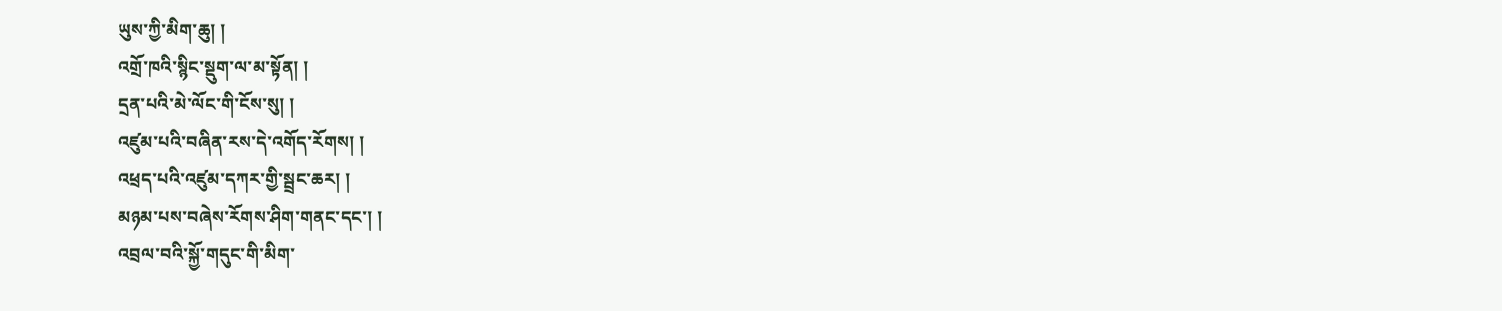ཡུས་ཀྱི་མིག་ཆུ། །
འགྲོ་ཁའི་སྙིང་སྡུག་ལ་མ་སྟོན། །
དྲན་པའི་མེ་ལོང་གི་ངོས་སུ། །
འཛུམ་པའི་བཞིན་རས་དེ་འགོད་རོགས། །
འཕྲད་པའི་འཛུམ་དཀར་གྱི་སྦྲང་ཆར། །
མཉམ་པས་བཞེས་རོགས་ཤིག་གནང་དང་། །
འབྲལ་བའི་སྐྱོ་གདུང་གི་མིག་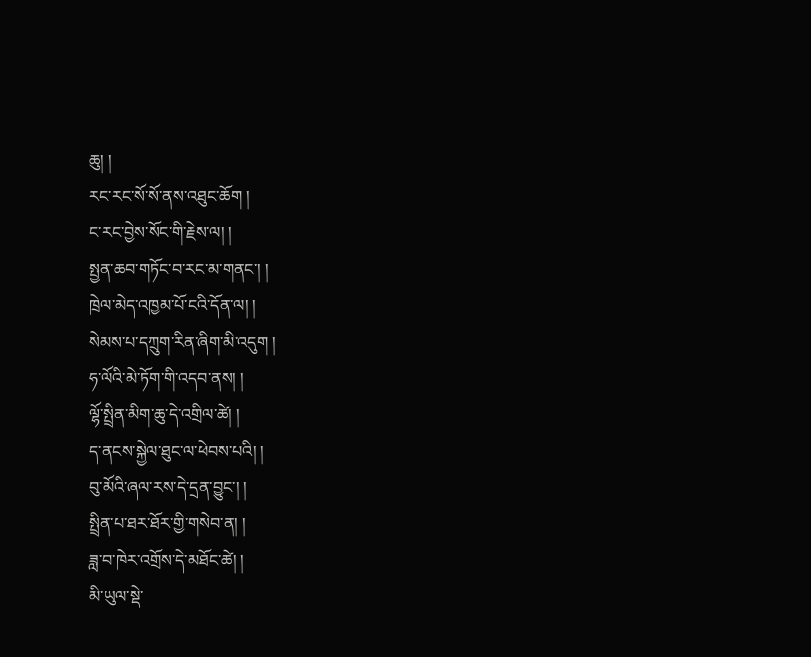ཆུ། །
རང་རང་སོ་སོ་ནས་འཐུང་ཆོག །
ང་རང་བྱེས་སོང་གི་རྗེས་ལ། །
སྤྱན་ཆབ་གཏོང་བ་རང་མ་གནང་། །
ཁྲེལ་མེད་འཁྱམ་པོ་ངའི་དོན་ལ། །
སེམས་པ་དཀྲུག་རིན་ཞིག་མི་འདུག །
ཧ་ལོའི་མེ་ཏོག་གི་འདབ་ནས། །
ལྷོ་སྤྲིན་མིག་ཆུ་དེ་འགྲིལ་ཚེ། །
ད་ནངས་སྐྱེལ་ཐུང་ལ་ཕེབས་པའི། །
བུ་མོའི་ཞལ་རས་དེ་དྲན་བྱུང་། །
སྤྲིན་པ་ཐར་ཐོར་གྱི་གསེབ་ན། །
ཟླ་བ་ཁེར་འགྲོས་དེ་མཐོང་ཚེ། །
མི་ཡུལ་སྡེ་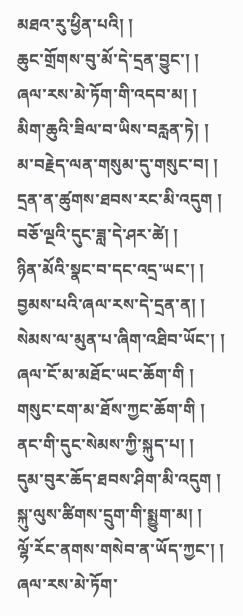མཐའ་རུ་ཕྱིན་པའི། །
ཆུང་གྲོགས་བུ་མོ་དེ་དྲན་བྱུང་། །
ཞལ་རས་མེ་ཏོག་གི་འདབ་མ། །
མིག་ཆུའི་ཟིལ་བ་ཡིས་བརླན་ཏེ། །
མ་བརྗེད་ལན་གསུམ་དུ་གསུང་བ། །
དྲན་ན་ཚུགས་ཐབས་རང་མི་འདུག །
བཅོ་ལྔའི་དུང་ཟླ་དེ་ཤར་ཚེ། །
ཉིན་མོའི་སྣང་བ་དང་འདྲ་ཡང་། །
བྱམས་པའི་ཞལ་རས་དེ་དྲན་ན། །
སེམས་ལ་མུན་པ་ཞིག་འཐིབ་ཡོང་། །
ཞལ་ངོ་མ་མཐོང་ཡང་ཆོག་གི །
གསུང་ངག་མ་ཐོས་ཀྱང་ཆོག་གི །
ནང་གི་དུང་སེམས་ཀྱི་སྐུད་པ། །
དུམ་བུར་ཆོད་ཐབས་ཤིག་མི་འདུག །
སྐུ་ལུས་ཚིགས་དྲུག་གི་སྨྱུག་མ། །
ལྷོ་རོང་ནགས་གསེབ་ན་ཡོད་ཀྱང་། །
ཞལ་རས་མེ་ཏོག་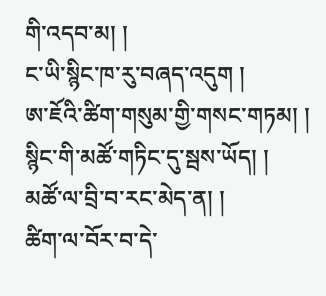གི་འདབ་མ། །
ང་ཡི་སྙིང་ཁ་རུ་བཞད་འདུག །
ཨ་ཇོའི་ཚིག་གསུམ་གྱི་གསང་གཏམ། །
སྙིང་གི་མཚོ་གཏིང་དུ་སྦས་ཡོད། །
མཚོ་ལ་བྲི་བ་རང་མེད་ན། །
ཚིག་ལ་བོར་བ་དེ་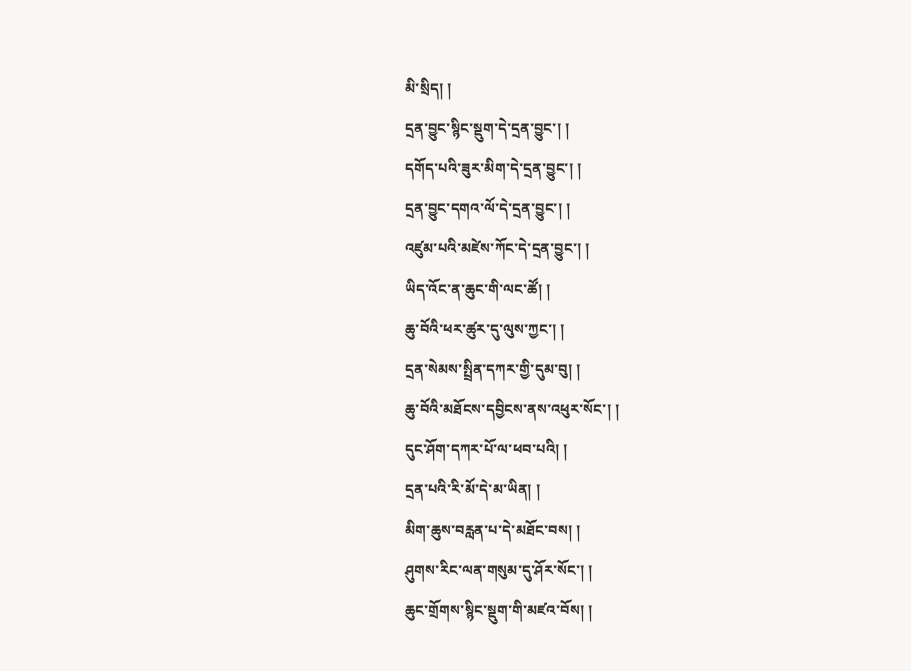མི་སྲིད། །
དྲན་བྱུང་སྙིང་སྡུག་དེ་དྲན་བྱུང་། །
དགོད་པའི་ཟུར་མིག་དེ་དྲན་བྱུང་། །
དྲན་བྱུང་དགའ་ལོ་དེ་དྲན་བྱུང་། །
འཛུམ་པའི་མཛེས་ཀོང་དེ་དྲན་བྱུང་། །
ཡིད་འོང་ན་ཆུང་གི་ལང་ཚོ། །
ཆུ་བོའི་ཕར་ཚུར་དུ་ལུས་ཀྱང་། །
དྲན་སེམས་སྤྲིན་དཀར་གྱི་དུམ་བུ། །
ཆུ་བོའི་མཐོངས་དབྱིངས་ནས་འཕུར་སོང་། །
དུང་ཤོག་དཀར་པོ་ལ་ཕབ་པའི། །
དྲན་པའི་རི་མོ་དེ་མ་ཡིན། །
མིག་ཆུས་བརླན་པ་དེ་མཐོང་བས། །
ཤུགས་རིང་ལན་གསུམ་དུ་ཤོར་སོང་། །
ཆུང་གྲོགས་སྙིང་སྡུག་གི་མཛའ་བོས། །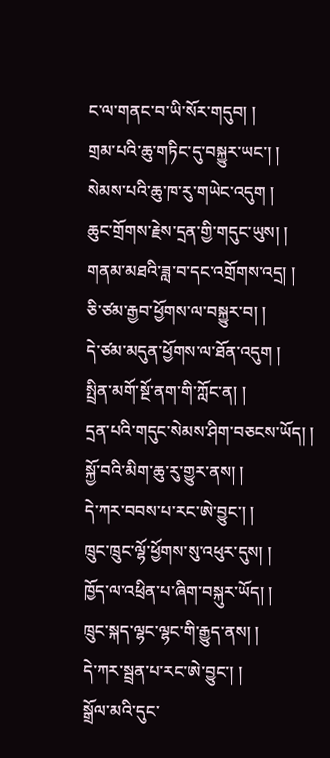ང་ལ་གནང་བ་ཡི་སོར་གདུབ། །
གྲམ་པའི་ཆུ་གཏིང་དུ་བསྐྱུར་ཡང་། །
སེམས་པའི་ཆུ་ཁ་རུ་གཡེང་འདུག །
ཆུང་གྲོགས་རྗེས་དྲན་གྱི་གདུང་ཡུས། །
གནམ་མཐའི་ཟླ་བ་དང་འགྲོགས་འདྲ། །
ཅི་ཙམ་རྒྱབ་ཕྱོགས་ལ་བསྐྱུར་བ། །
དེ་ཙམ་མདུན་ཕྱོགས་ལ་ཐོན་འདུག །
སྤྲིན་མགོ་སྔོ་ནག་གི་ཀློང་ན། །
དྲན་པའི་གདུང་སེམས་ཤིག་བཅངས་ཡོད། །
སྐྱོ་བའི་མིག་ཆུ་རུ་གྱུར་ནས། །
དེ་ཀར་བབས་པ་རང་ཨེ་བྱུང་། །
ཁྲུང་ཁྲུང་ལྷོ་ཕྱོགས་སུ་འཕུར་དུས། །
ཁྱོད་ལ་འཕྲིན་པ་ཞིག་བསྐུར་ཡོད། །
ཁྲུང་སྐད་ལྷང་ལྷང་གི་རྒྱུད་ནས། །
དེ་ཀར་སྦྲན་པ་རང་ཨེ་བྱུང་། །
སྒྲོལ་མའི་དུང་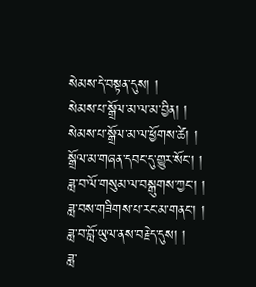སེམས་དེ་བསྟན་དུས། །
སེམས་པ་སྒྲོལ་མ་ལ་མ་བྱིན། །
སེམས་པ་སྒྲོལ་མ་ལ་ཕྱོགས་ཚེ། །
སྒྲོལ་མ་གཞན་དབང་དུ་གྱུར་སོང་། །
ཟླ་བ་ལོ་གསུམ་ལ་བསྒུགས་ཀྱང་། །
ཟླ་བས་གཟིགས་པ་རང་མ་གནང་། །
ཟླ་བ་བློ་ཡུལ་ནས་བརྗེད་དུས། །
ཟླ་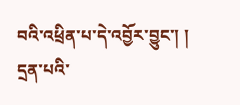བའི་འཕྲིན་པ་དེ་འབྱོར་བྱུང་། །
དྲན་པའི་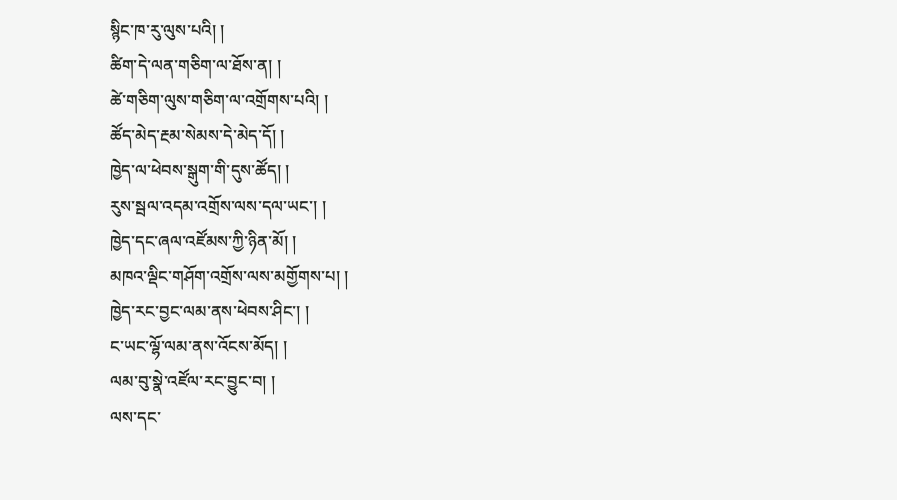སྙིང་ཁ་རུ་ལུས་པའི། །
ཚིག་དེ་ལན་གཅིག་ལ་ཐོས་ན། །
ཚེ་གཅིག་ལུས་གཅིག་ལ་འགྲོགས་པའི། །
ཚོད་མེད་རྔམ་སེམས་དེ་མེད་དོ། །
ཁྱེད་ལ་ཕེབས་སྒུག་གི་དུས་ཚོད། །
རུས་སྦལ་འདམ་འགྲོས་ལས་དལ་ཡང་། །
ཁྱེད་དང་ཞལ་འཛོམས་ཀྱི་ཉིན་མོ། །
མཁའ་ལྡིང་གཤོག་འགྲོས་ལས་མགྱོགས་པ། །
ཁྱེད་རང་བྱང་ལམ་ནས་ཕེབས་ཤིང་། །
ང་ཡང་ལྷོ་ལམ་ནས་འོངས་མོད། །
ལམ་བུ་སྣེ་འཛོལ་རང་བྱུང་བ། །
ལས་དང་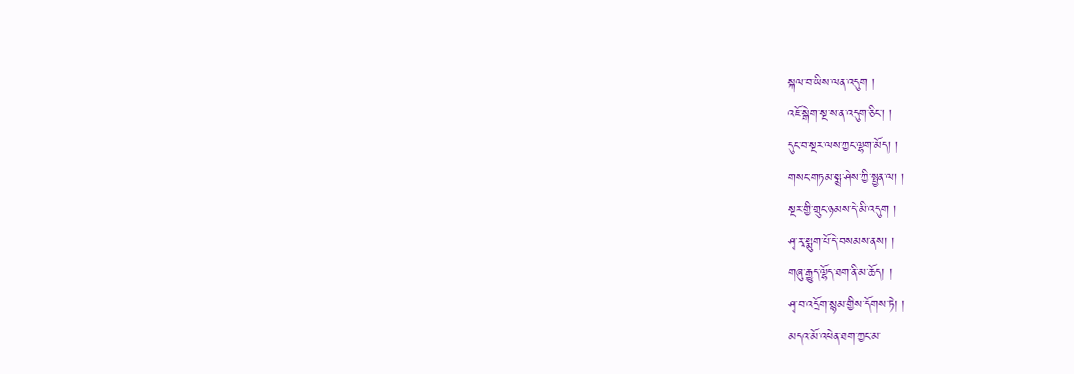སྐལ་བ་ཡིས་ལན་འདུག །
འཇོ་སྒེག་སྔ་ས་ན་འདུག་ཅིང་། །
དུང་བ་སྔར་ལས་ཀྱང་ལྷག་མོད། །
གསང་གཏམ་སྨྲ་ཤེས་ཀྱི་སྤྱན་ལ། །
སྔར་གྱི་གྲུང་ཉམས་དེ་མི་འདུག །
ཤྭ་རྭ་སྨུག་པོ་དེ་བསམས་ནས། །
གཞུ་རྒྱུད་ལྷོད་ཐག་ནི་མ་ཆོད། །
ཤྭ་བ་འདྲོག་སྙམ་གྱིས་དོགས་ཏེ། །
མདའ་མོ་འཕེན་ཐག་ཀྱང་མ་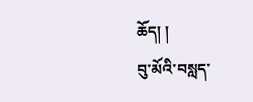ཆོད། །
བུ་མོའི་བསླད་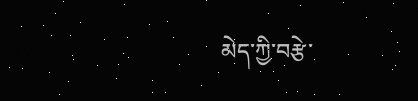མེད་ཀྱི་བརྩེ་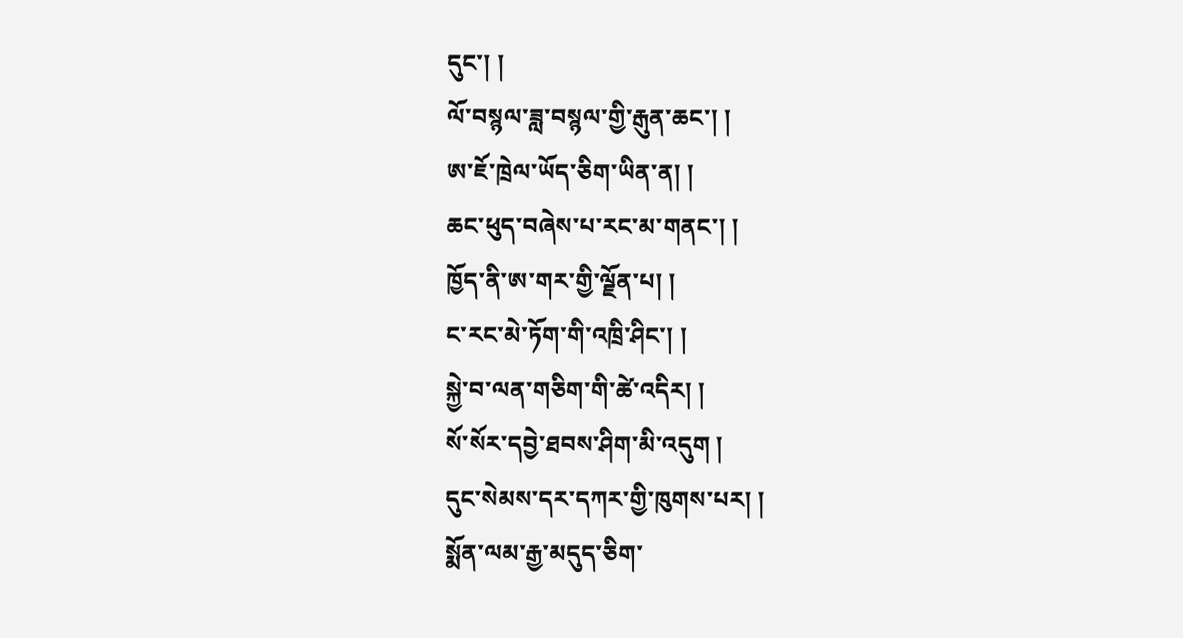དུང་། །
ལོ་བསྙལ་ཟླ་བསྙལ་གྱི་རྒུན་ཆང་། །
ཨ་ཇོ་ཁྲེལ་ཡོད་ཅིག་ཡིན་ན། །
ཆང་ཕུད་བཞེས་པ་རང་མ་གནང་། །
ཁྱོད་ནི་ཨ་གར་གྱི་ལྗོན་པ། །
ང་རང་མེ་ཏོག་གི་འཁྲི་ཤིང་། །
སྐྱེ་བ་ལན་གཅིག་གི་ཚེ་འདིར། །
སོ་སོར་དབྱེ་ཐབས་ཤིག་མི་འདུག །
དུང་སེམས་དར་དཀར་གྱི་ཁུགས་པར། །
སྨོན་ལམ་རྒྱ་མདུད་ཅིག་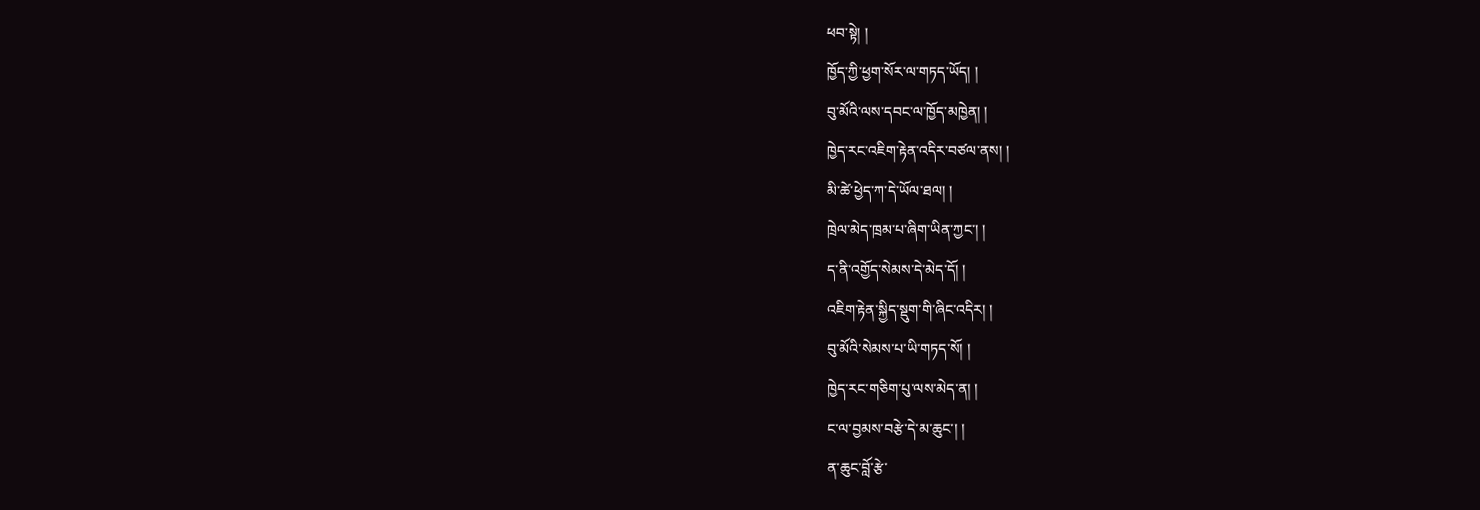ཕབ་སྟེ། །
ཁྱོད་ཀྱི་ཕྱག་སོར་ལ་གཏད་ཡོད། །
བུ་མོའི་ལས་དབང་ལ་ཁྱོད་མཁྱེན། །
ཁྱེད་རང་འཇིག་རྟེན་འདིར་བཙལ་ནས། །
མི་ཚེ་ཕྱེད་ཀ་དེ་ཡོལ་ཐལ། །
ཁྲེལ་མེད་ཁྲམ་པ་ཞིག་ཡིན་ཀྱང་། །
ད་ནི་འགྱོད་སེམས་དེ་མེད་དོ། །
འཇིག་རྟེན་སྐྱིད་སྡུག་གི་ཞིང་འདིར། །
བུ་མོའི་སེམས་པ་ཡི་གཏད་སོ། །
ཁྱེད་རང་གཅིག་པུ་ལས་མེད་ན། །
ང་ལ་བྱམས་བརྩེ་དེ་མ་ཆུང་། །
ན་ཆུང་བློ་རྩེ་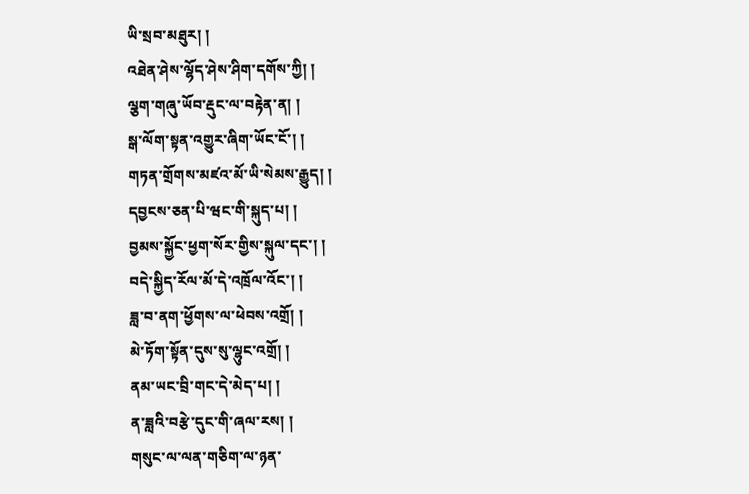ཡི་སྲབ་མཐུར། །
འཐེན་ཤེས་ལྷོད་ཤེས་ཤིག་དགོས་ཀྱི། །
ལྕག་གཞུ་ཡོབ་རྡུང་ལ་བརྟེན་ན། །
སྒ་ལོག་སྟན་འགྱུར་ཞིག་ཡོང་ངོ་། །
གཏན་གྲོགས་མཛའ་མོ་ཡི་སེམས་རྒྱུད། །
དབྱངས་ཅན་པི་ཝང་གི་སྐུད་པ། །
བྱམས་སྐྱོང་ཕྱག་སོར་གྱིས་སྐུལ་དང་། །
བདེ་སྐྱིད་རོལ་མོ་དེ་འཁྲོལ་འོང་། །
ཟླ་བ་ནག་ཕྱོགས་ལ་ཕེབས་འགྲོ། །
མེ་ཏོག་སྟོན་དུས་སུ་ལྷུང་འགྲོ། །
ནམ་ཡང་བྲི་གང་དེ་མེད་པ། །
ན་ཟླའི་བརྩེ་དུང་གི་ཞལ་རས། །
གསུང་ལ་ལན་གཅིག་ལ་ཉན་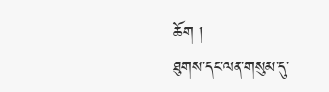ཆོག །
ཐུགས་དང་ལན་གསུམ་དུ་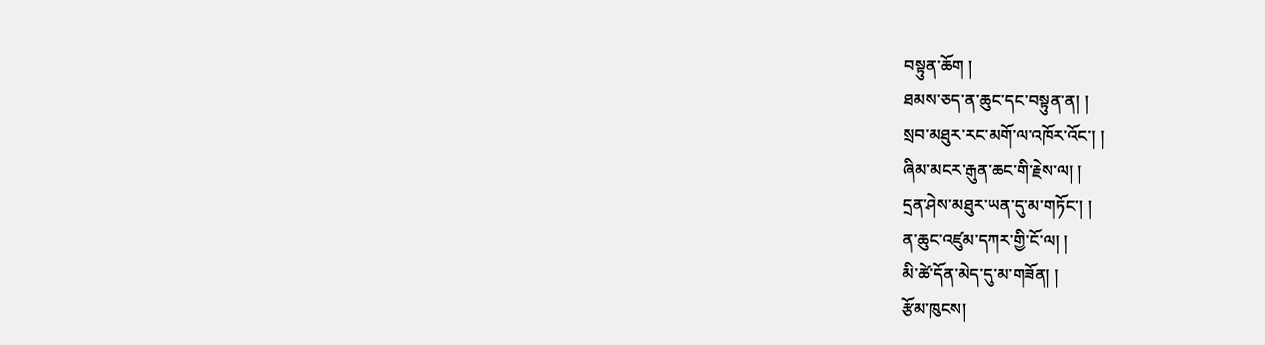བསྟུན་ཆོག །
ཐམས་ཅད་ན་ཆུང་དང་བསྟུན་ན། །
སྲབ་མཐུར་རང་མགོ་ལ་འཁོར་འོང་། །
ཞིམ་མངར་རྒུན་ཆང་གི་རྗེས་ལ། །
དྲན་ཤེས་མཐུར་ཡན་དུ་མ་གཏོང་། །
ན་ཆུང་འཛུམ་དཀར་གྱི་ངོ་ལ། །
མི་ཚེ་དོན་མེད་དུ་མ་གཟོན། །
རྩོམ་ཁུངས།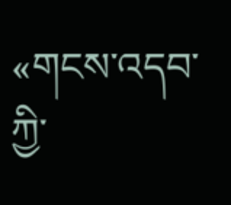«གངས་འདབ་ཀྱི་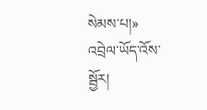སེམས་པ།»
འབྲེལ་ཡོད་འོས་སྦྱོར།